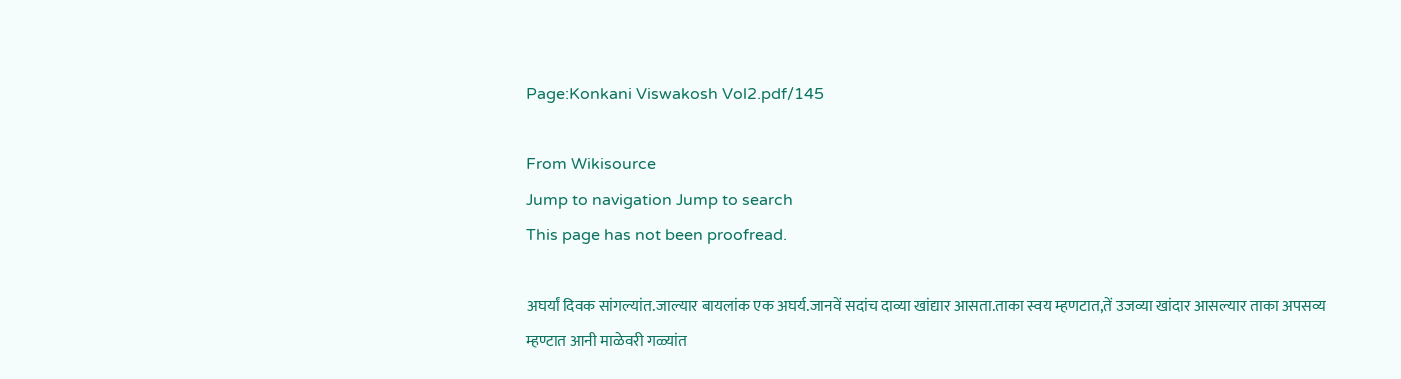Page:Konkani Viswakosh Vol2.pdf/145

From Wikisource
Jump to navigation Jump to search
This page has not been proofread.

अघर्यां दिवक सांगल्यांत.जाल्यार बायलांक एक अघर्य.जानवें सदांच दाव्या खांद्यार आसता.ताका स्वय म्हणटात,तें उजव्या खांदार आसल्यार ताका अपसव्य म्हण्टात आनी माळेवरी गळ्यांत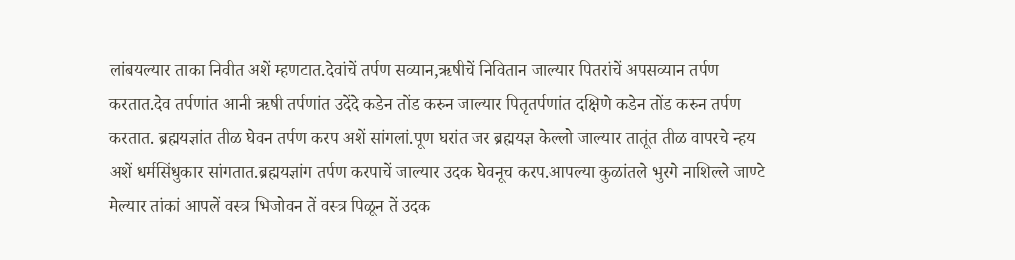लांबयल्यार ताका निवीत अशें म्हणटात.देवांचें तर्पण सव्यान,ऋषीचें निवितान जाल्यार पितरांचें अपसव्यान तर्पण करतात.देव तर्पणांत आनी ऋषी तर्पणांत उदेंदे कडेन तोंड करुन जाल्यार पितृतर्पणांत दक्षिणे कडेन तोंड करुन तर्पण करतात. ब्रह्मयज्ञांत तीळ घेवन तर्पण करप अशें सांगलां.पूण घरांत जर ब्रह्मयज्ञ केल्लो जाल्यार तातूंत तीळ वापरचे न्हय अशें धर्मसिंधुकार सांगतात.ब्रह्मयज्ञांग तर्पण करपाचें जाल्यार उदक घेवनूच करप.आपल्या कुळांतले भुरगे नाशिल्ले जाण्टे मेल्यार तांकां आपलें वस्त्र भिजोवन तें वस्त्र पिळून तें उदक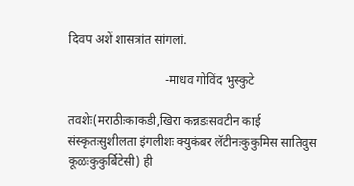दिवप अशें शासत्रांत सांगलां.

                               -माधव गोविंद भुस्कुटे

तवशेः(मराठीःकाकडी,खिरा कन्नडःसवटीन काई संस्कृतःसुशीलता इंगलीशः क्युकंबर लॅटीनःकुकुमिस सातिवुस कूळःकुकुर्बिटेसी) ही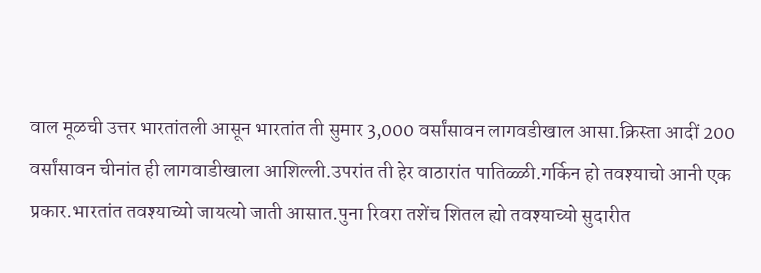वाल मूळची उत्तर भारतांतली आसून भारतांत ती सुमार 3,000 वर्सांसावन लागवडीखाल आसा.क्रिस्ता आदीं 200 वर्सांसावन चीनांत ही लागवाडीखाला आशिल्ली.उपरांत ती हेर वाठारांत पातिळ्ळी.गर्किन हो तवश्याचो आनी एक प्रकार.भारतांत तवश्याच्यो जायत्यो जाती आसात.पुना रिवरा तशेंच शितल ह्यो तवश्याच्यो सुदारीत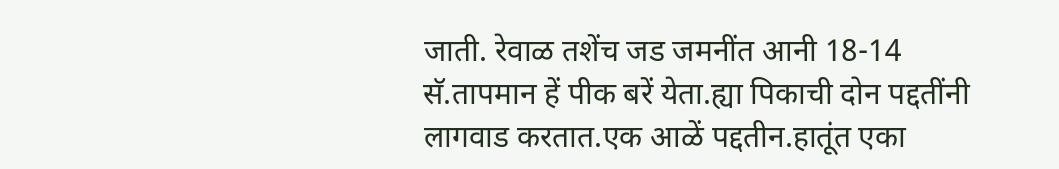जाती. रेवाळ तशेंच जड जमनींत आनी 18-14 सॅ.तापमान हें पीक बरें येता.ह्या पिकाची दोन पद्दतींनी लागवाड करतात.एक आळें पद्दतीन.हातूंत एका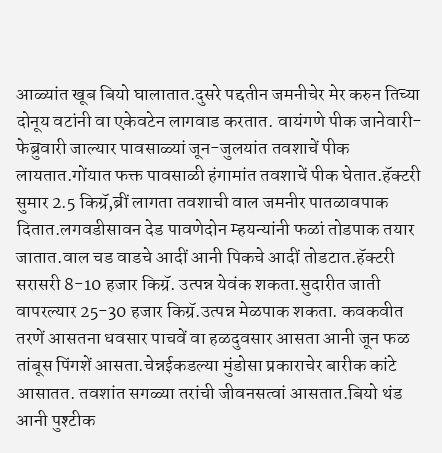आळ्यांत खूब बियो घालातात.दुसरे पद्दतीन जमनीचेर मेर करुन तिच्या दोनूय वटांनी वा एकेवटेन लागवाड करतात. वायंगणे पीक जानेवारी-फेब्रुवारी जाल्यार पावसाळ्यां जून-जुलयांत तवशाचें पीक लायतात.गोंयात फक्त पावसाळी हंगामांत तवशाचें पीक घेतात.हॅक्टरी सुमार 2.5 किग्रॅ,ब्रीं लागता तवशाची वाल जमनीर पातळावपाक दितात.लगवडीसावन देड पावणेदोन म्हयन्यांनी फळां तोडपाक तयार जातात.वाल चड वाडचे आदीं आनी पिकचे आदीं तोडटात.हॅक्टरी सरासरी 8-10 हजार किग्रॅ. उत्पन्न येवंक शकता.सुदारीत जाती वापरल्यार 25-30 हजार किग्रॅ.उत्पन्न मेळपाक शकता. कवकवीत तरणें आसतना धवसार पाचवें वा हळदुवसार आसता आनी जून फळ तांबूस पिंगशें आसता.चेन्नईकडल्या मुंडोसा प्रकाराचेर बारीक कांटे आसातत. तवशांत सगळ्या तरांची जीवनसत्वां आसतात.बियो थंड आनी पुश्टीक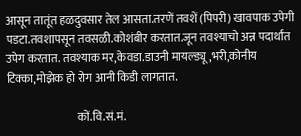आसून तातूंत हळदुवसार तेल आसता.तरणें तवशें (पिपरी) खावपाक उपेगी पडटा.तवशापसून तवसळी.कोशंबीर करतात.जून तवश्याचो अन्न पदार्थांत उपेग करतात. तवश्याक मर,केवडा.डाउनी मायल्ड्यू,भरी,कोनीय टिक्का,मोझेक हो रोग आनी किडी लागतात.

                               कों.वि.सं.मं.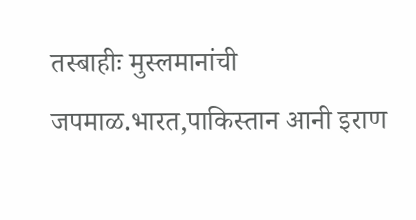तस्बाहीः मुस्लमानांची जपमाळ.भारत,पाकिस्तान आनी इराण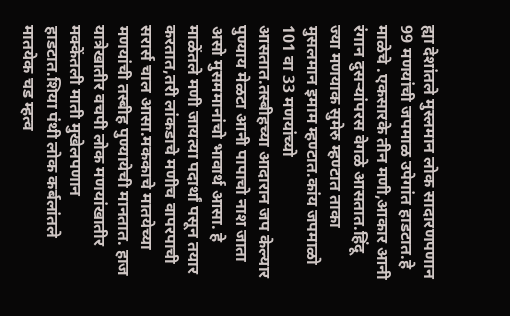ह्या देशांतले मुस्लमान लोक सादारणपणान 99 मणयांची जपमाळ उपेगांत हाडटात.हे माळेचे .एकसारके तीन मणी,आकार आनी रंगान दुसऱ्यांपरस वेगळे आसतात.हिंदू ज्या मणयाक सुमेरु म्हण्टात ताका मुसलमान इमाम म्हण्टात.कांय जपमाळो 101 वा 33 मणयांच्यो आसतात.तस्बीहच्या आदारान जप केल्यार पुण्याय मेळटा आनी पापाचो नाश जाता असो मुसममानांचो भावार्थ आसा. हे माळेंतले मणी जायत्या पदार्थां पसून तयार करतात,तरी लांकडाचे मणीच वापरपाची सरार्स चाल आसा.मककाचे मातयेच्या मणयांची तस्बीह पुण्यायेची मानतात. हाज यात्रेखातीर वचपी लोक मणयांखातीर मक्केंतली माती मुखेलपणान हाडटात.शिया पंथी लोक कर्बलांतले मातयेक चड म्हत्व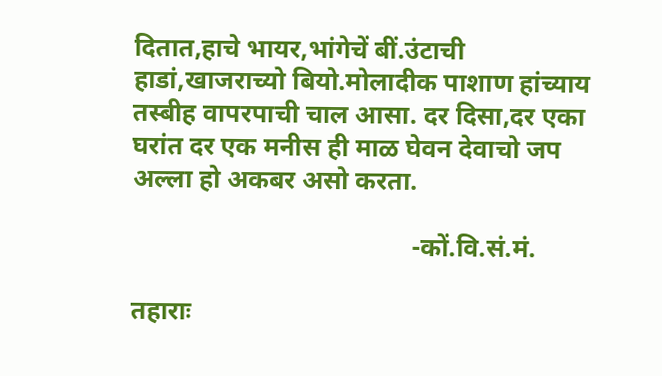दितात,हाचे भायर,भांगेचें बीं.उंटाची हाडां,खाजराच्यो बियो.मोलादीक पाशाण हांच्याय तस्बीह वापरपाची चाल आसा. दर दिसा,दर एका घरांत दर एक मनीस ही माळ घेवन देवाचो जप अल्ला हो अकबर असो करता.

                                           -कों.वि.सं.मं.

तहाराः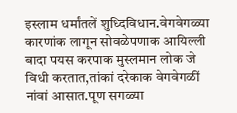इस्लाम धर्मांतलें शुध्दिविधान.वेगवेगळ्या कारणांक लागून सोवळेपणाक आयिल्ली बादा पयस करपाक मुस्लमान लोक जे विधी करतात,तांकां दरेकाक वेगवेगळीं नांवां आसात.पूण सगळ्या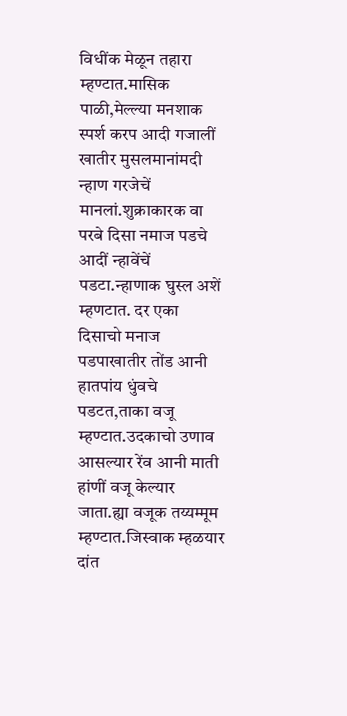विधींक मेळून तहारा म्हण्टात.मासिक पाळी,मेल्ल्या मनशाक स्पर्श करप आदी गजालीं खातीर मुसलमानांमदी न्हाण गरजेचें मानलां.शुक्राकारक वा परबे दिसा नमाज पडचे आदीं न्हावेंचें पडटा.न्हाणाक घुस्ल अशें म्हणटात. दर एका दिसाचो मनाज पडपाखातीर तोंड आनी हातपांय धुंवचे पडटत,ताका वजू म्हण्टात.उदकाचो उणाव आसल्यार रेंव आनी माती हांणीं वजू केल्यार जाता.ह्या वजूक तय्यम्मूम म्हण्टात.जिस्वाक म्हळयार दांत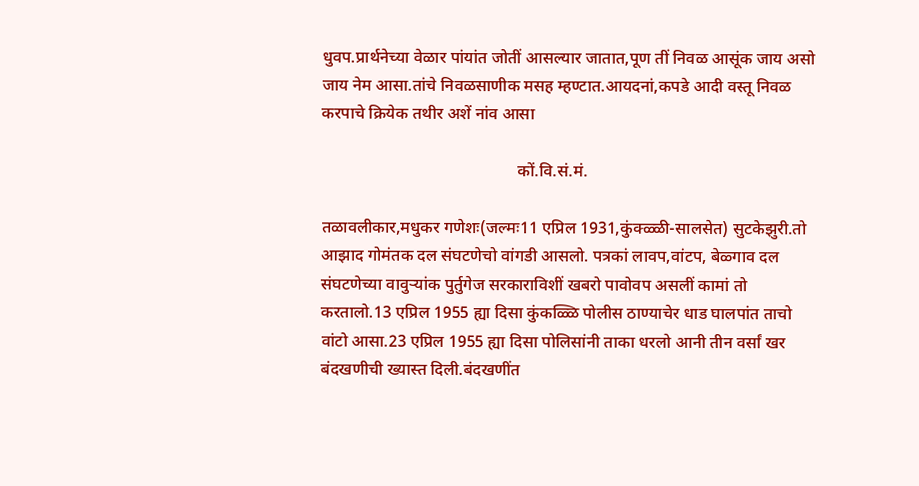धुवप.प्रार्थनेच्या वेळार पांयांत जोतीं आसल्यार जातात,पूण तीं निवळ आसूंक जाय असो जाय नेम आसा.तांचे निवळसाणीक मसह म्हण्टात.आयदनां,कपडे आदी वस्तू निवळ करपाचे क्रियेक तथीर अशें नांव आसा

                                               कों.वि.सं.मं.

तळावलीकार,मधुकर गणेशः(जल्मः11 एप्रिल 1931,कुंक्ळ्ळी-सालसेत) सुटकेझुरी.तो आझाद गोमंतक दल संघटणेचो वांगडी आसलो. पत्रकां लावप,वांटप, बेळ्गाव दल संघटणेच्या वावुऱ्यांक पुर्तुगेज सरकाराविशीं खबरो पावोवप असलीं कामां तो करतालो.13 एप्रिल 1955 ह्या दिसा कुंकळ्ळि पोलीस ठाण्याचेर धाड घालपांत ताचो वांटो आसा.23 एप्रिल 1955 ह्या दिसा पोलिसांनी ताका धरलो आनी तीन वर्सां खर बंदखणीची ख्यास्त दिली.बंदखणींत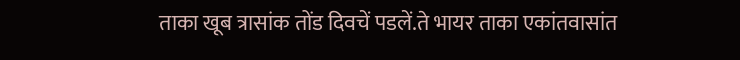ताका खूब त्रासांक तोंड दिवचें पडलें.ते भायर ताका एकांतवासांत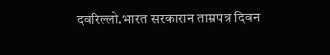दवरिल्लो.भारत सरकारान ताम्रपत्र दिवन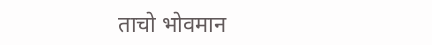ताचो भोवमान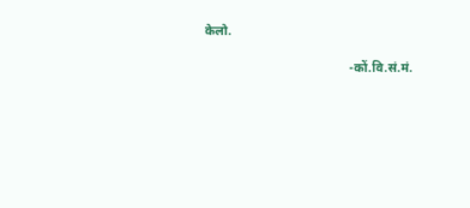केलो.

                                              -कों.वि.सं.मं.